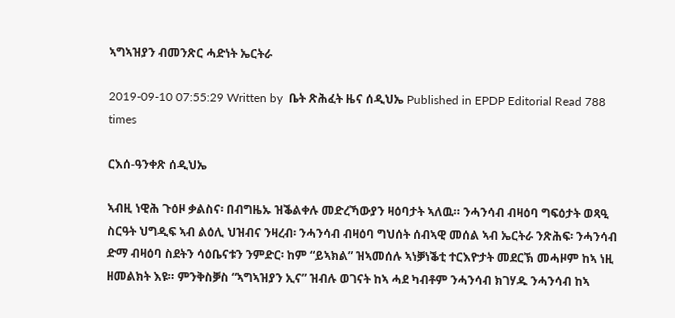ኣግኣዝያን ብመንጽር ሓድነት ኤርትራ

2019-09-10 07:55:29 Written by  ቤት ጽሕፈት ዜና ሰዲህኤ Published in EPDP Editorial Read 788 times

ርእሰ-ዓንቀጽ ሰዲህኤ

ኣብዚ ነዊሕ ጉዕዞ ቃልስና፡ በብግዜኡ ዝቕልቀሉ መድረኻውያን ዛዕባታት ኣለዉ። ንሓንሳብ ብዛዕባ ግፍዕታት ወጻዒ ስርዓት ህግዲፍ ኣብ ልዕሊ ህዝብና ንዛረብ፡ ንሓንሳብ ብዛዕባ ግህሰት ሰብኣዊ መሰል ኣብ ኤርትራ ንጽሕፍ፡ ንሓንሳብ ድማ ብዛዕባ ስደትን ሳዕቤናቱን ንምድር፡ ከም “ይኣክል” ዝኣመሰሉ ኣነቓነቕቲ ተርእዮታት መደርኽ መሓዞም ከኣ ነዚ ዘመልክት እዩ። ምንቅስቓስ “ኣግኣዝያን ኢና” ዝብሉ ወገናት ከኣ ሓደ ካብቶም ንሓንሳብ ክገሃዱ ንሓንሳብ ከኣ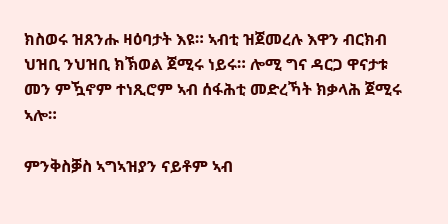ክስወሩ ዝጸንሑ ዛዕባታት እዩ። ኣብቲ ዝጀመረሉ እዋን ብርክብ ህዝቢ ንህዝቢ ክኽወል ጀሚሩ ነይሩ። ሎሚ ግና ዳርጋ ዋናታቱ መን ምዃኖም ተነጺሮም ኣብ ሰፋሕቲ መድረኻት ክቃላሕ ጀሚሩ ኣሎ።

ምንቅስቓስ ኣግኣዝያን ናይቶም ኣብ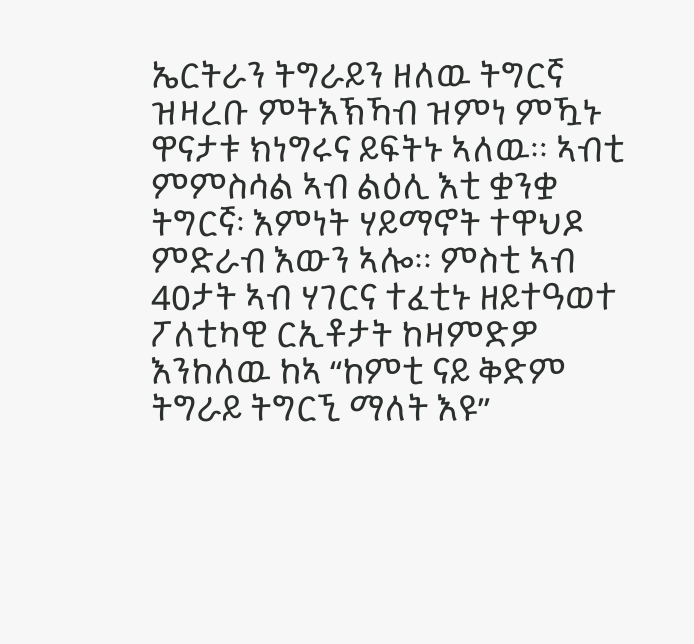ኤርትራን ትግራይን ዘለዉ ትግርኛ ዝዛረቡ ምትእኽኻብ ዝምነ ምዃኑ ዋናታቱ ክነግሩና ይፍትኑ ኣለዉ። ኣብቲ ምምስሳል ኣብ ልዕሊ እቲ ቋንቋ ትግርኛ፡ እምነት ሃይማኖት ተዋህዶ ምድራብ እውን ኣሎ። ምስቲ ኣብ 40ታት ኣብ ሃገርና ተፈቲኑ ዘይተዓወተ ፖለቲካዊ ርኢቶታት ከዛምድዎ እንከለዉ ከኣ “ከምቲ ናይ ቅድም ትግራይ ትግርኚ ማለት እዩ”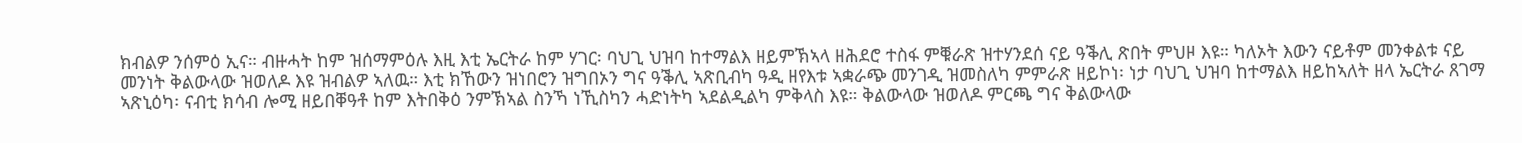ክብልዎ ንሰምዕ ኢና። ብዙሓት ከም ዝሰማምዕሉ እዚ እቲ ኤርትራ ከም ሃገር፡ ባህጊ ህዝባ ከተማልእ ዘይምኽኣላ ዘሕደሮ ተስፋ ምቑራጽ ዝተሃንደሰ ናይ ዓቕሊ ጽበት ምህዞ እዩ። ካለኦት እውን ናይቶም መንቀልቱ ናይ መንነት ቅልውላው ዝወለዶ እዩ ዝብልዎ ኣለዉ። እቲ ክኸውን ዝነበሮን ዝግበኦን ግና ዓቕሊ ኣጽቢብካ ዓዲ ዘየእቱ ኣቋራጭ መንገዲ ዝመስለካ ምምራጽ ዘይኮነ፡ ነታ ባህጊ ህዝባ ከተማልእ ዘይከኣለት ዘላ ኤርትራ ጸገማ ኣጽኒዕካ፡ ናብቲ ክሳብ ሎሚ ዘይበቐዓቶ ከም እትበቅዕ ንምኽኣል ስንኻ ነኺስካን ሓድነትካ ኣደልዲልካ ምቅላስ እዩ። ቅልውላው ዝወለዶ ምርጫ ግና ቅልውላው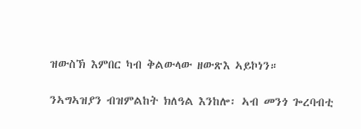ዝውስኽ እምበር ካብ ቅልውላው ዘውጽእ ኣይኮነን።

ንኣግኣዝያን ብዝምልከት ክለዓል እንከሎ፡ ኣብ መንጎ ጐረባብቲ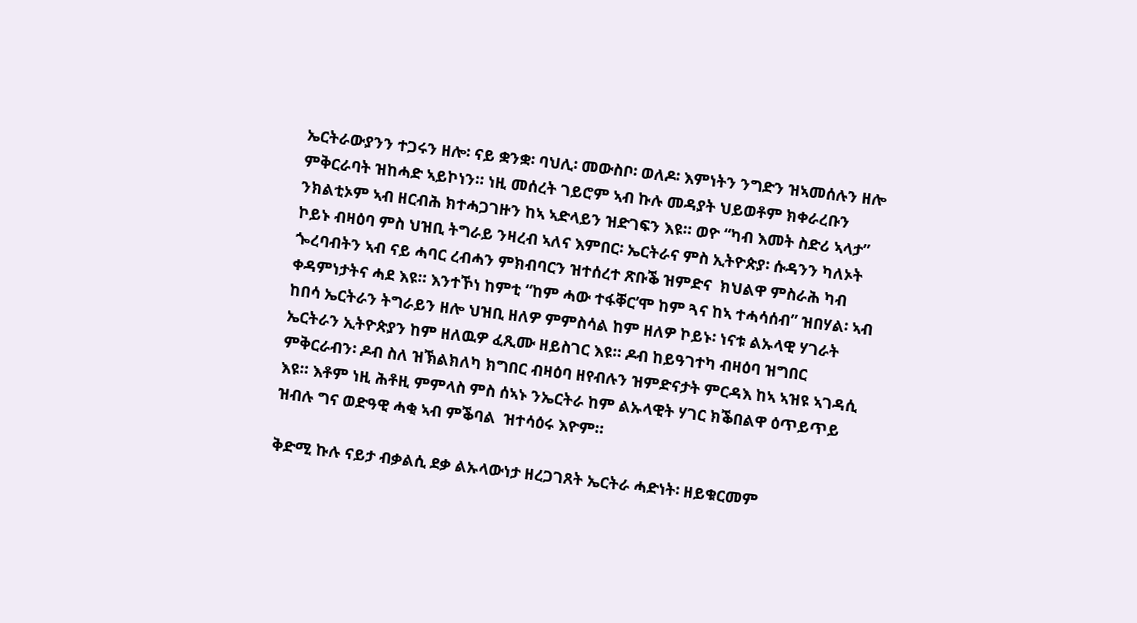ኤርትራውያንን ተጋሩን ዘሎ፡ ናይ ቋንቋ፡ ባህሊ፡ መውስቦ፡ ወለዶ፡ እምነትን ንግድን ዝኣመሰሉን ዘሎ ምቅርራባት ዝከሓድ ኣይኮነን። ነዚ መሰረት ገይሮም ኣብ ኩሉ መዳያት ህይወቶም ክቀራረቡን ንክልቲኦም ኣብ ዘርብሕ ክተሓጋገዙን ከኣ ኣድላይን ዝድገፍን እዩ። ወዮ “ካብ እመት ስድሪ ኣላታ” ኮይኑ ብዛዕባ ምስ ህዝቢ ትግራይ ንዛረብ ኣለና እምበር፡ ኤርትራና ምስ ኢትዮጵያ፡ ሱዳንን ካለኦት ጐረባብትን ኣብ ናይ ሓባር ረብሓን ምክብባርን ዝተሰረተ ጽቡቕ ዝምድና  ክህልዋ ምስራሕ ካብ ቀዳምነታትና ሓደ እዩ። እንተኾነ ከምቲ “ከም ሓው ተፋቐር’ሞ ከም ጓና ከኣ ተሓሳሰብ” ዝበሃል፡ ኣብ ከበሳ ኤርትራን ትግራይን ዘሎ ህዝቢ ዘለዎ ምምስሳል ከም ዘለዎ ኮይኑ፡ ነናቱ ልኡላዊ ሃገራት ኤርትራን ኢትዮጵያን ከም ዘለዉዎ ፈጺሙ ዘይስገር እዩ። ዶብ ከይዓገተካ ብዛዕባ ዝግበር ምቅርራብን፡ ዶብ ስለ ዝኽልክለካ ክግበር ብዛዕባ ዘየብሉን ዝምድናታት ምርዳእ ከኣ ኣዝዩ ኣገዳሲ እዩ። እቶም ነዚ ሕቶዚ ምምላስ ምስ ሰኣኑ ንኤርትራ ከም ልኡላዊት ሃገር ክቕበልዋ ዕጥይጥይ ዝብሉ ግና ወድዓዊ ሓቂ ኣብ ምቕባል  ዝተሳዕሩ እዮም።

ቅድሚ ኩሉ ናይታ ብቃልሲ ደቃ ልኡላውነታ ዘረጋገጸት ኤርትራ ሓድነት፡ ዘይቁርመም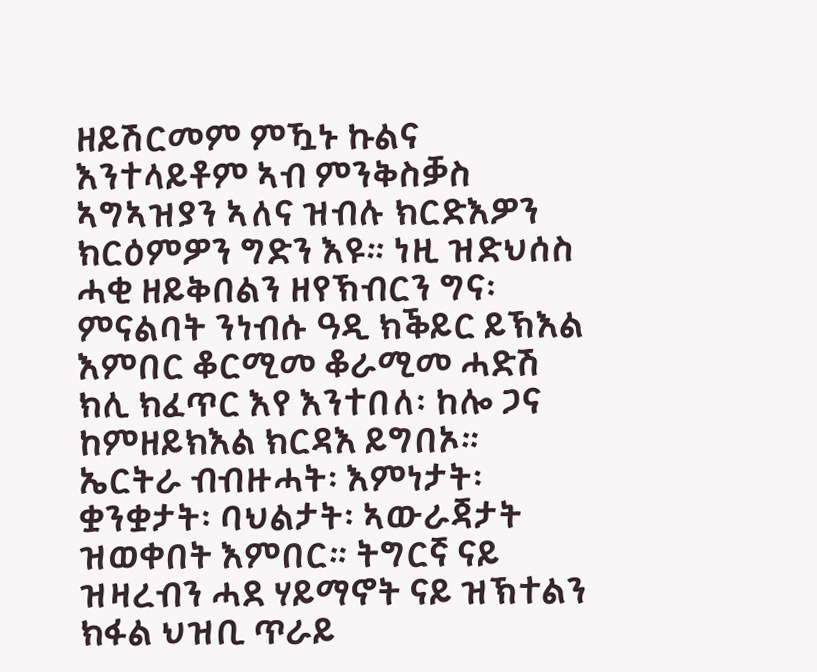ዘይሽርመም ምዃኑ ኩልና እንተላይቶም ኣብ ምንቅስቓስ ኣግኣዝያን ኣለና ዝብሉ ክርድእዎን ክርዕምዎን ግድን እዩ። ነዚ ዝድህሰስ ሓቂ ዘይቅበልን ዘየኽብርን ግና፡ ምናልባት ንነብሱ ዓዲ ክቕይር ይኽእል እምበር ቆርሚመ ቆራሚመ ሓድሽ ክሊ ክፈጥር እየ እንተበለ፡ ከሎ ጋና ከምዘይክእል ክርዳእ ይግበኦ። ኤርትራ ብብዙሓት፡ እምነታት፡ ቋንቋታት፡ ባህልታት፡ ኣውራጃታት ዝወቀበት እምበር። ትግርኛ ናይ ዝዛረብን ሓደ ሃይማኖት ናይ ዝኽተልን ክፋል ህዝቢ ጥራይ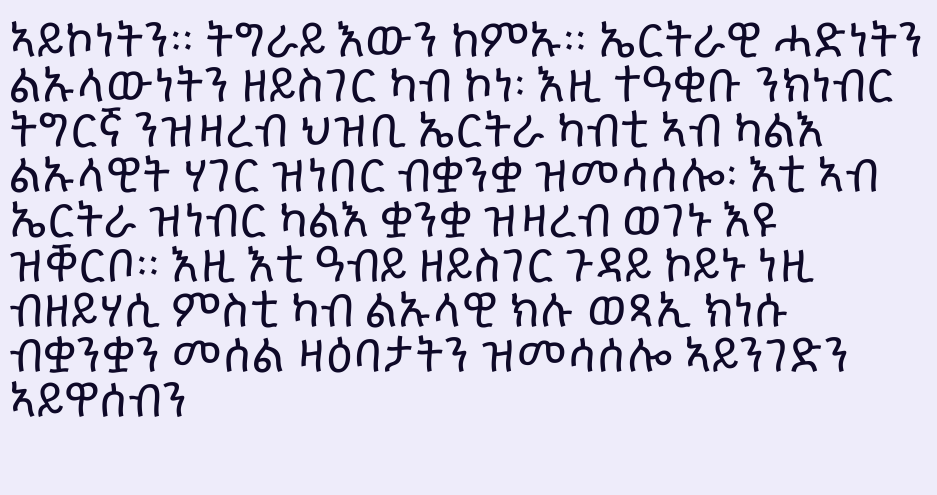ኣይኮነትን። ትግራይ እውን ከምኡ። ኤርትራዊ ሓድነትን ልኡላውነትን ዘይስገር ካብ ኮነ፡ እዚ ተዓቂቡ ንክነብር ትግርኛ ንዝዛረብ ህዝቢ ኤርትራ ካብቲ ኣብ ካልእ ልኡላዊት ሃገር ዝነበር ብቋንቋ ዝመሳሰሎ፡ እቲ ኣብ ኤርትራ ዝነብር ካልእ ቋንቋ ዝዛረብ ወገኑ እዩ ዝቐርቦ። እዚ እቲ ዓብይ ዘይስገር ጉዳይ ኮይኑ ነዚ ብዘይሃሲ ምስቲ ካብ ልኡላዊ ክሉ ወጻኢ ክነሱ ብቋንቋን መሰል ዛዕባታትን ዝመሳሰሎ ኣይንገድን ኣይዋሰብን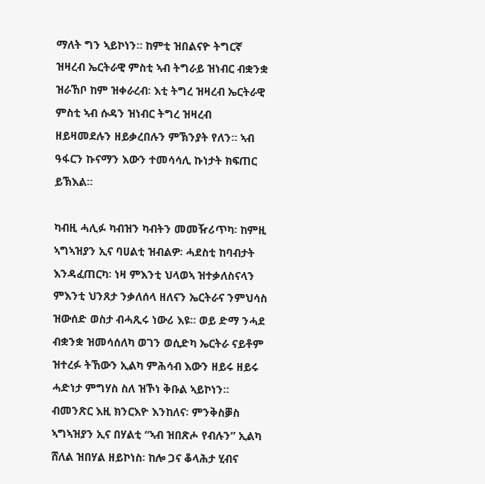ማለት ግን ኣይኮነን። ከምቲ ዝበልናዮ ትግርኛ ዝዛረብ ኤርትራዊ ምስቲ ኣብ ትግራይ ዝነብር ብቋንቋ ዝራኸቦ ከም ዝቀራረብ፡ እቲ ትግረ ዝዛረብ ኤርትራዊ ምስቲ ኣብ ሱዳን ዝነብር ትግረ ዝዛረብ ዘይዛመደሉን ዘይቃረበሉን ምኽንያት የለን። ኣብ ዓፋርን ኩናማን እውን ተመሳሳሊ ኩነታት ክፍጠር ይኽእል።

ካብዚ ሓሊፉ ካብዝን ካብትን መመዥሪጥካ፡ ከምዚ ኣግኣዝያን ኢና ባሀልቲ ዝብልዎ፡ ሓደስቲ ከባብታት እንዳፈጠርካ፡ ነዛ ምእንቲ ህላወኣ ዝተቃለስናላን ምእንቲ ህንጸታ ንቃለሰላ ዘለናን ኤርትራና ንምህሳስ ዝውሰድ ወስታ ብሓጺሩ ነውሪ እዩ። ወይ ድማ ንሓደ ብቋንቋ ዝመሳሰለካ ወገን ወሲድካ ኤርትራ ናይቶም ዝተረፉ ትኸውን ኢልካ ምሕሳብ እውን ዘይሩ ዘይሩ  ሓድነታ ምግሃስ ስለ ዝኾነ ቅቡል ኣይኮነን። ብመንጽር እዚ ክንርእዮ እንከለና፡ ምንቅስቓስ ኣግኣዝያን ኢና በሃልቲ “ኣብ ዝበጽሖ የብሉን” ኢልካ ሸለል ዝበሃል ዘይኮነስ፡ ከሎ ጋና ቆላሕታ ሂብና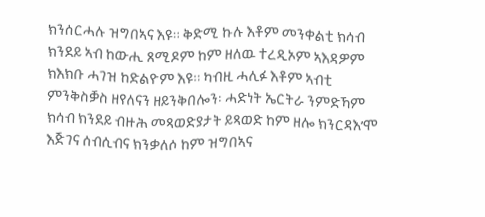ክንሰርሓሉ ዝግበኣና እዩ። ቅድሚ ኩሉ እቶም መንቀልቲ ክሳብ ክንደይ ኣብ ከውሒ ጸሚዶም ከም ዘለዉ ተረዲኦም ኣእዳዎም ክእክቡ ሓገዝ ከድልዮም እዩ። ካብዚ ሓሊፉ እቶም ኣብቲ ምንቅስቓስ ዘየለናን ዘይንቅበሎን፡ ሓድነት ኤርትራ ንምድኻም ክሳብ ክንደይ ብዙሕ መጻወድያታት ይጻወድ ከም ዘሎ ክንርዳእ’ሞ እጅገና ሰብሲብና ክንቃለሶ ከም ዝግበኣና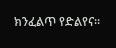ክንፈልጥ የድልየና።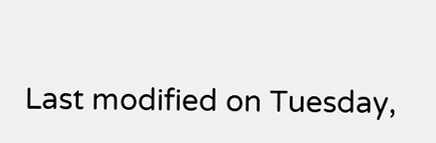Last modified on Tuesday,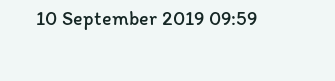10 September 2019 09:59